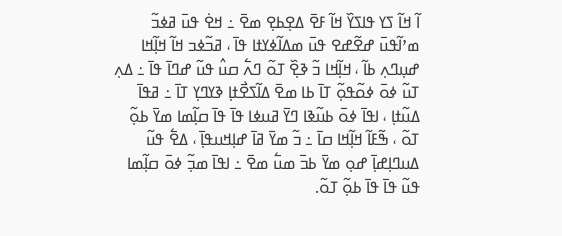ߊ߬ ߞߊ߬ ߖߌ ߟߊߖߌ߰ ߞߊ߬ ߓߐ߫ ߡߐ߲ߕߐ߲ ߘߐ߫ ߸ ߞߐ߭ ߟߎ߫ ߥߦߏ߬ ߘߴߊ߬ߟߎ߫ ߝߐ߬ߝߐ ߟߎ߫ ߘߡߊ߬ߦߌߙߊ ߟߊ߫ ، ߥߏ߬ߦߏ ߞߊ߬ ߞߊ߲߬ߞߊ ߝߎ߲ߣߍ߲ ߕߊ߬ ، ߞߊ߲߬ߞߊ ߏ߬ ߢߐ߲߰ ߠߋ߬ ߣߍ߱ ߛߎ߮ ߟߎ߬ ߝߣߊ߫ ߟߊ߫ ߸ ߡߍ߲ ߠߎ߬ ߦߋ߫ ߦߋ߬ߟߋ߲߬ ߠߊ߫ ߕߊ ߘߐ߫ ߡߊ߬ߖߐ߯ߙߊ߲ ߢߌߣߌ߲ ߠߊ߫ ߸ ߥߟߊ߫ ߡߎ߬ߙߊ߲ ، ߊߟߊ߫ ߦߋ߫ ߕߎ߬ߢߊ ߣߌ߫ ߥߎߦߊ ߟߊ߫ ߟߊ߫ ߛߊ߲߬ߘߊ ߘߌ߫ ߕߋ߲߬ ߠߋ߬ ، ߒ߬ߓߊ߬ ߞߊ߲߬ߞߊ ߛߊ߫ ߸ ߏ߬ ߘߌ߫ ߥߊ߫ ߝߊ߲ߞߎߟߊ߲߫ ، ߡߐ߱ ߟߎ߬ ߡߎߣߊ߲ߝߊ߲߫ ߝߋ߲ ߘߌ߫ ߕߏ߫ ߘߎ߱ ߘߐ߫ ߸ ߊߟߊ߫ ߘߏ߲߬ ߦߋ߫ ߛߊ߲߬ߘߊ ߟߎ߬ ߟߊ߫ ߟߊ߫ ߕߋ߲߬ ߠߋ߬.